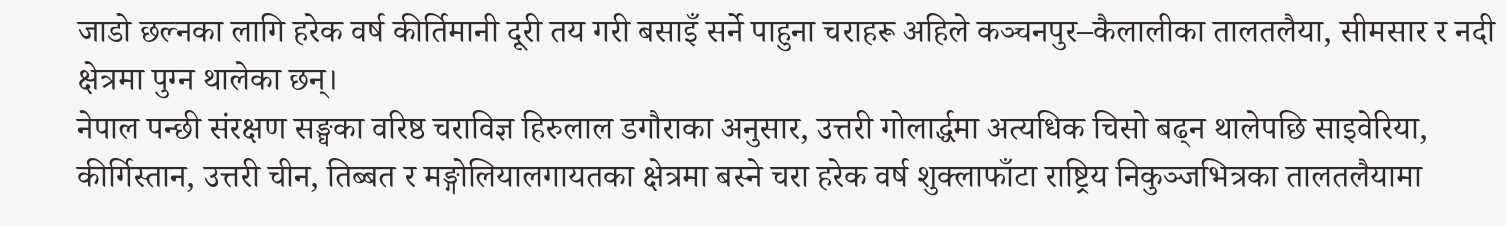जाडो छल्नका लागि हरेक वर्ष कीर्तिमानी दूरी तय गरी बसाइँ सर्ने पाहुना चराहरू अहिले कञ्चनपुर–कैलालीका तालतलैया, सीमसार र नदी क्षेत्रमा पुग्न थालेका छन्।
नेपाल पन्छी संरक्षण सङ्घका वरिष्ठ चराविज्ञ हिरुलाल डगौराका अनुसार, उत्तरी गोलार्द्धमा अत्यधिक चिसो बढ्न थालेपछि साइवेरिया, कीर्गिस्तान, उत्तरी चीन, तिब्बत र मङ्गोलियालगायतका क्षेत्रमा बस्ने चरा हरेक वर्ष शुक्लाफाँटा राष्ट्रिय निकुञ्जभित्रका तालतलैयामा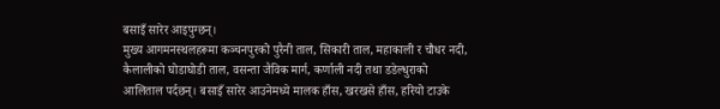बसाइँ सारेर आइपुग्छन्।
मुख्य आगमनस्थलहरूमा कञ्चनपुरको पुरैनी ताल, सिकारी ताल, महाकाली र चौधर नदी, कैलालीको घोडाघोडी ताल, वसन्ता जैविक मार्ग, कर्णाली नदी तथा डडेल्धुराको आलिताल पर्दछन्। बसाइँ सारेर आउनेमध्ये मालक हाँस, खरखसे हाँस, हरियो टाउके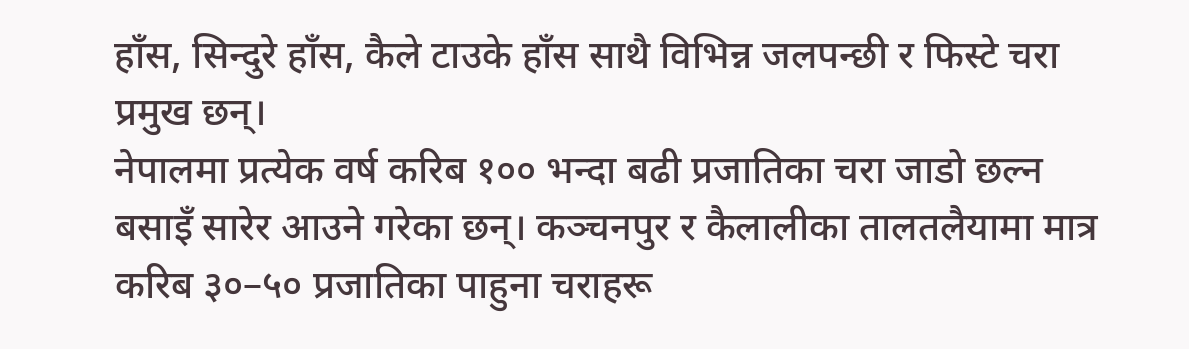हाँस, सिन्दुरे हाँस, कैले टाउके हाँस साथै विभिन्न जलपन्छी र फिस्टे चरा प्रमुख छन्।
नेपालमा प्रत्येक वर्ष करिब १०० भन्दा बढी प्रजातिका चरा जाडो छल्न बसाइँ सारेर आउने गरेका छन्। कञ्चनपुर र कैलालीका तालतलैयामा मात्र करिब ३०–५० प्रजातिका पाहुना चराहरू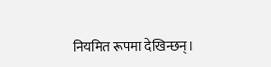नियमित रूपमा देखिन्छन्।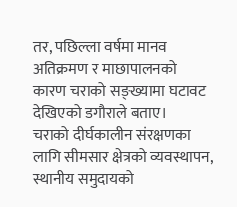तर, पछिल्ला वर्षमा मानव अतिक्रमण र माछापालनको कारण चराको सङ्ख्यामा घटावट देखिएको डगौराले बताए।
चराको दीर्घकालीन संरक्षणका लागि सीमसार क्षेत्रको व्यवस्थापन, स्थानीय समुदायको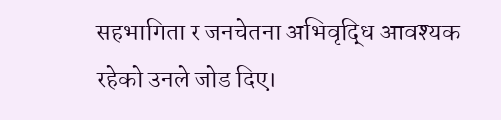सहभागिता र जनचेतना अभिवृद्धि आवश्यक रहेको उनले जोड दिए।